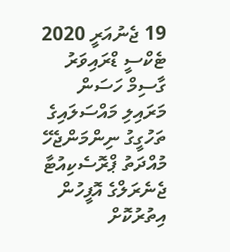19 ޖެނުއަރީ 2020
ޓެކްސީ ޑްރައިވަރު ގާސިމް ހަސަން މަރައިލި މައްސަލައިގެ ތަހުގީގު ނިންމަންޖެހޭ މުއްދަތު ޕްރޮސެކިއުޓާ ޖެނެރަލްގެ އޮފީހުން އިތުރުކޮށް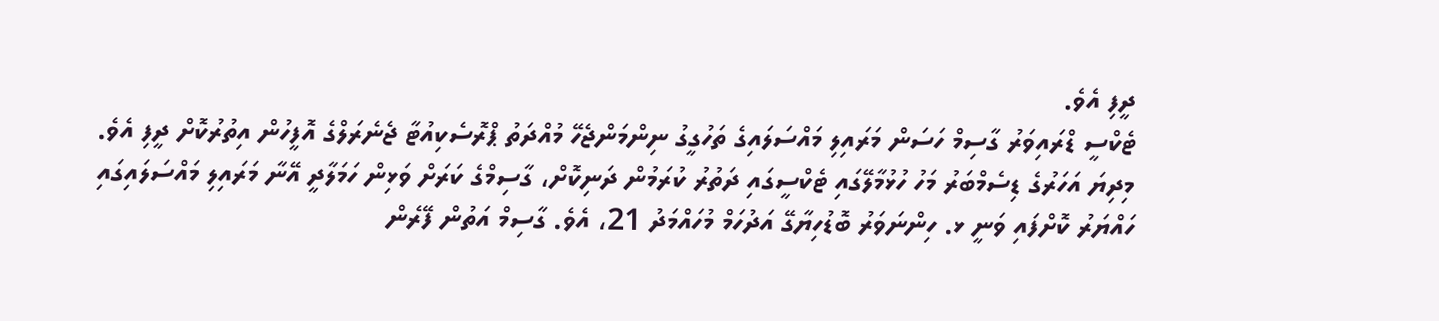ދީފި އެވެ.
ޓެކްސީ ޑްރައިވަރު ގާސިމް ހަސަން މަރައިލި މައްސަލައިގެ ތަހުގީގު ނިންމަންޖެހޭ މުއްދަތު ޕްރޮސެކިއުޓާ ޖެނެރަލްގެ އޮފީހުން އިތުރުކޮށް ދީފި އެވެ.
މިދިޔަ އަހަރުގެ ޑިސެމްބަރު މަހު ހުޅުމާލޭގައި ޓެކްސީގައި ދަތުރު ކުރަމުން ދަނިކޮށް، ގާސިމްގެ ކަރަށް ވަޅިން ހަމަލާދީ އޭނާ މަރައިލި މައްސަލައިގައި ހައްޔަރު ކޮށްފައި ވަނީ ޅ. ހިންނަވަރު ބޮޑުހިޔާގޭ އަދުހަމް މުހައްމަދު 21، އެވެ. ގާސިމް އަތުން ފޭރެން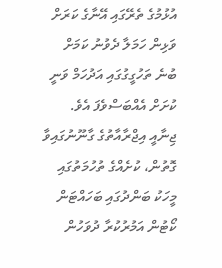އުޅުމުގެ ތެރޭގައި އޭނާގެ ކަރަށް ވަޅިން ހަމަލާ ދެވުނު ކަމަށް ބުނެ ތަހުގީގުގައި އަދުހަމް ވަނީ ކުށަށް އެއްބަސްވެފަ އެވެ.
ޖިނާއީ އިޖްރާއާތުގެ ގާނޫނުގައިވާ ގޮތުން، ކުށެއްގެ ތުހުމަތުގައި މީހަކު ބަންދުގައި ބަހައްޓަން ކޯޓުން އަމުރުކުރާ ދުވަހުން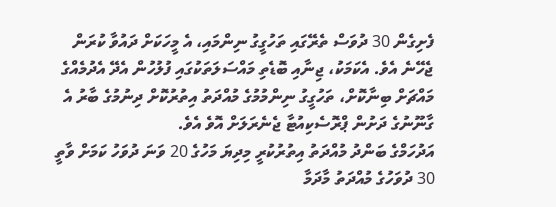ފެށިގެން 30 ދުވަސް ތެރޭގައި ތަހުގީގު ނިންމައި، އެ މީހަކަށް ދައުވާ ކުރަން ޖެހޭނެ އެވެ. އެކަމަކު، ޖިނާއި ބޮޑެތި މައްސަލަތަކުގައި ފުލުހުން އެދޭ އެދުމެއްގެ މައްޗަށް ބިނާކޮށް، ތަހުގީގު ނިންމުމުގެ މުއްދަތު އިތުރުކޮށް ދިނުމުގެ ބާރު އެ ގާނޫނުގެ ދަށުން ޕްރޮސެކިއުޓާ ޖެނެރަލަށް އޮވެ އެވެ.
އަދުހަމްގެ ބަންދު މުއްދަތު އިތުރުކުރީ މިދިޔަ މަހުގެ 20 ވަނަ ދުވަހު ކަމަށް ވާތީ 30 ދުވަހުގެ މުއްދަތު މާދަމާ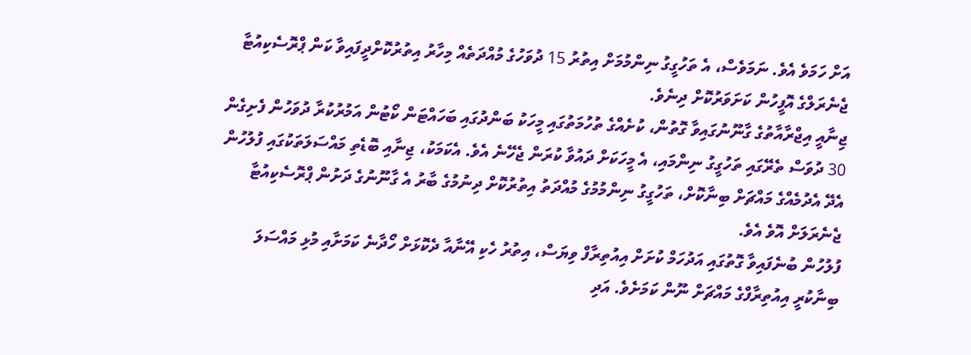އަށް ހަމަވެ އެވެ. ނަމަވެސް، އެ ތަހުގީގު ނިންމުމަށް އިތުރު 15 ދުވަހުގެ މުއްދަތެއް މިހާރު އިތުރުކޮށްދީފައިވާ ކަން ޕްރޮސެކިއުޓާ ޖެނެރަލްގެ އޮފީހުން ކަށަވަރުކޮށް ދިނެވެ.
ޖިނާއީ އިޖްރާއާތުގެ ގާނޫނުގައިވާ ގޮތުން، ކުށެއްގެ ތުހުމަތުގައި މީހަކު ބަންދުގައި ބަހައްޓަން ކޯޓުން އަމުރުކުރާ ދުވަހުން ފެށިގެން 30 ދުވަސް ތެރޭގައި ތަހުގީގު ނިންމައި، އެ މީހަކަށް ދައުވާ ކުރަން ޖެހޭނެ އެވެ. އެކަމަކު، ޖިނާއި ބޮޑެތި މައްސަލަތަކުގައި ފުލުހުން އެދޭ އެދުމެއްގެ މައްޗަށް ބިނާކޮށް، ތަހުގީގު ނިންމުމުގެ މުއްދަތު އިތުރުކޮށް ދިނުމުގެ ބާރު އެ ގާނޫނުގެ ދަށުން ޕްރޮސެކިއުޓާ ޖެނެރަލަށް އޮވެ އެވެ.
ފުލުހުން ބުނެފައިވާ ގޮތުގައި އަދުހަމް ކުށަށް އިއުތިރާފް ވިޔަސް، އިތުރު ހެކި އޭނާއާ ދެކޮޅަށް ހޯދާނެ ކަމަށާއި މުޅި މައްސަލަ ބިނާކުރީ އިއުތިރާފްގެ މައްޗަށް ނޫން ކަމަށެވެ. އަދި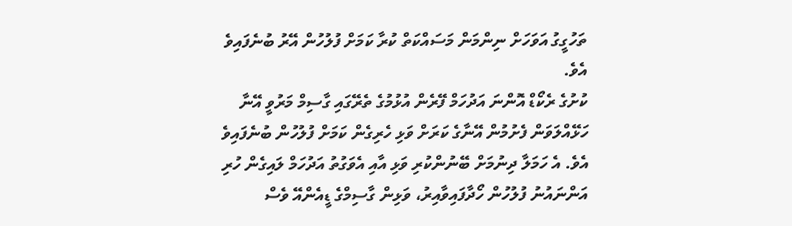ތަހުގީގު އަވަހަށް ނިންމަން މަސައްކަތް ކުރާ ކަމަށް ފުލުހުން އޭރު ބުނެފައިވެ އެވެ.
ކުށުގެ ރެކޯޑް އޮންނަ އަދުހަމް ފޭރެން އުޅުމުގެ ތެރޭގައި ގާސިމް މަރުވީ އޭނާ ހަޅޭއްލަވަން ފެށުމުން އޭނާގެ ކަރަށް ވަޅި ހެރިގެން ކަމަށް ފުލުހުން ބުނެފައިވެ އެވެ. އެ ހަމަލާ ދިނުމަށް ބޭނުންކުރި ވަޅި އާއި އެވަގުތު އަދުހަމް ލައިގެން ހުރި އަންނައުނު ފުލުހުން ހޯދާފައިވާއިރު، ވަޅިން ގާސިމްގެ ޑީއެންއޭ ވެސް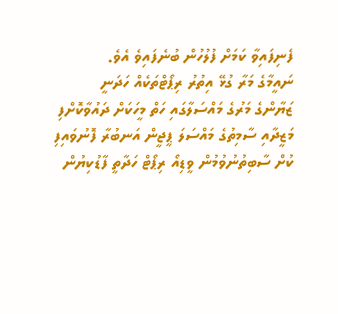ފެނިފައިވާ ކަމަށް ފުލުހުން ބުނެފައިވެ އެވެ.
ނައީމާގެ މަރާ ގުޅޭ އިތުރު ރިޕޯޓްތަކެއް ހަދަނީ
ޒަޔާންގެ މަރުގެ މައްސަލާގައި ހަތް މީހަކަށް ދައުވާކޮށްފި
މަޒީދާއި ސާމިތުގެ މައްސަލަ ޕީޖީން އަނބުރާ ފޮނުވައިފި
ކުށް ސާބިތުނުވުމުން ވީޑިއޯ ރިޕޯޓް ހަދާތީ ފާޑުކިޔުން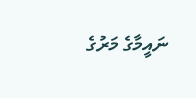ނައީމާގެ މަރުގެ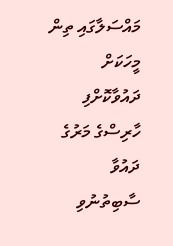މައްސަލާގައި ތިން މީހަކަށް ދައުވާކޮށްފި
ހާރިސްގެ މަރުގެ ދައުވާ ސާބިތުނުވި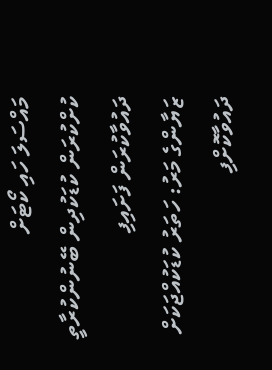މައްސަލަ ހައި ކޯޓަށް
ކުށްކުރަން ކުޑަކުދިން ބޭނުންކުރާތީ ދައުވާކުރަން ފަށައިފި
ޒަޔާންގެ މަރު: ހަތަރު ކުޑަކުއްޖަކަށް ދައުވާކޮށްފި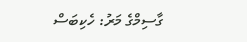ގާސިމްގެ މަރު: ހެކިބަސް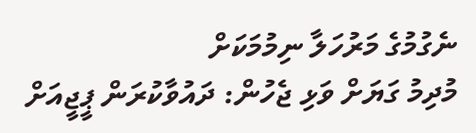ނެގުމުގެ މަރުހަލާ ނިމުމަކަށް
މުދިމު ގަޔަށް ވަޅި ޖެހުން: ދައުވާކުރަން ޕީޖީއަށް